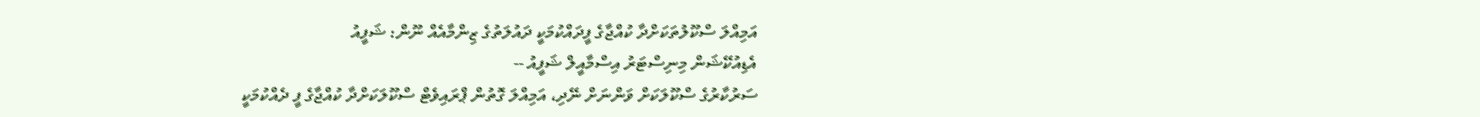އަމިއްލަ ސްކޫލުތަކަށްދާ ކުއްޖާގެ ފީދައްކުމަކީ ދައުލަތުގެ ޒިންމާއެއް ނޫން: ޝަފީއު
އެޑިއުކޭޝަން މިނިސްޓަރު އިސްމާއީލް ޝަފީއު --
ސަރުކާރުގެ ސްކޫލަކަށް ވަންނަށް ނޭދި، އަމިއްލަ ގޮތުން ޕްރައިވެޓް ސްކޫލަކަށްދާ ކުއްޖާގެ ފީ ދެއްކުމަކީ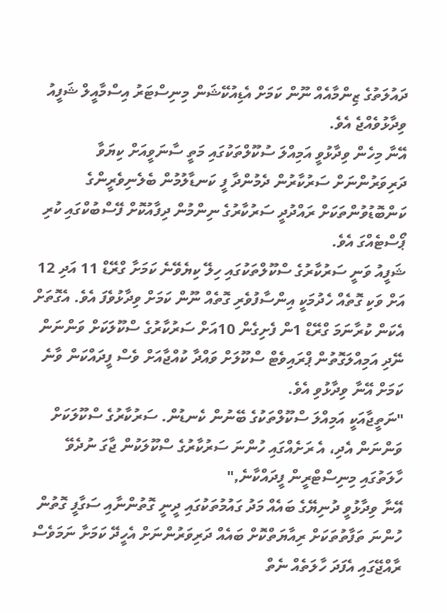ދައުލަތުގެ ޒިންމާއެއް ނޫން ކަމަށް އެޑިއުކޭޝަން މިނިސްޓަރު އިސްމާއީލް ޝަފީއު ވިދާޅުވެއްޖެ އެވެ.
އޭނާ މިހެން ވިދާޅުވީ އަމިއްލަ ސުކޫލްތަކުގައި މަތީ ސާނަވީއަށް ކިޔަވާ ދަރިވަރުންނަށް ސަރުކާރުން ދެމުންދާ ފީ ކަނޑާލުމުން ބެލެނިވެރީންގެ ކަންބޮޑުވުންތަކަށް ރައްދުދީ ސަރުކާރުގެ ނިންމުން ދިފާއުކޮށް ފޭސްބުކްގައި ކުރި ޕޯސްޓެއްގަ އެވެ.
ޝަފީއު ވަނީ ސަރުކާރުގެ ސްކޫލްތަކުގައި ހިލޭ ކިޔެވޭނެ ކަމަށާ ގްރޭޑް 11 އަދި 12 އަށް ވަކި ގޮތެއް ހެދުމަކީ އިންސާފުވެރި ގޮތެއް ނޫން ކަމަށް ވިދާޅުވެފަ އެވެ. އެގޮތަށް އެކަން ކުރާނަމަ ގްރޭޑް 1ން ފެށިގެން 10އަށް ސަރުކާރުގެ ސްކޫލަކަށް ވަންނަން ނޭދި އަމިއްލަގޮތުން ޕްރައިވެޓް ސްކޫލަށް ވައްދާ ކުއްޖާއަށް ވެސް ފީދައްކަން ވާނެ ކަމަށް އޭނާ ވިދާޅުވި އެވެ.
"ނަތީޖާއަކީ އަމިއްލަ ސްކޫލްތަކުގެ ބޭނުން ކެނޑުން. ސަރުކާރުގެ ސްކޫލަކަށް ވަންނަން އެދި، އެ ރަށެއްގައި ހުންނަ ސަރުކާރުގެ ސްކޫލަކުން ޖާގަ ނުދެވޭ ހާލަތުގައި މިނިސްޓްރީން ފީދައްކާނެ,"
އޭނާ ވިދާޅުވީ ދުނިޔޭގެ ބައެއް މަދު ގައުމުތަކުގައި ދީނީ ގޮތުންނާއި ސަގާފީ ގޮތުން ހުންނަ ތަފާތުތަކަށް ރިއާޔަތްކޮށް ބައެއް ދަރިވަރުންނަށް އެހީދޭ ކަމަށާ ނަމަވެސް ރާއްޖޭގައި އެފަދަ ހާލަތެއް ނެތް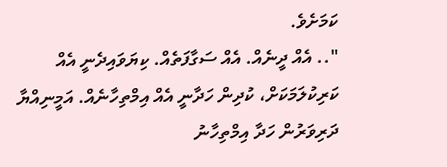ކަމަށެވެ.
".. އެއް ދީނެއް. އެއް ސަގާފަތެއް. ކިޔަވައިދެނީ އެއް ކަރިކުލަމަކަށް، ކުދިން ހަދާނީ އެއް އިމްތިހާނެއް. އަމީނިއްޔާ ދަރިވަރުން ހަދާ އިމްތިހާނު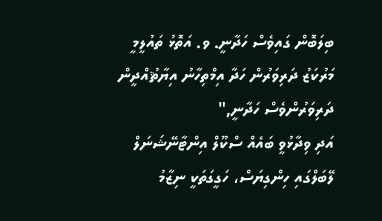ބިލަބޮން ގައިވެސް ހަދާނީ. ވ. އަތޮޅު ތައުލީމީ މަރުކަޒު ދަރިވަރުން ހަދާ އިމްތިހާނު އިޔާޘުއްދީން ދަރިވަރުންވެސް ހަދާނީ,"
އަދި ވިދާޅުވީ ބައެއް ސްކޫލް އިންޓާނޭޝަނަލް ލޭބަލްގައި ހިންގިޔަސް، ހަގީގަތަކީ ނިޒާމު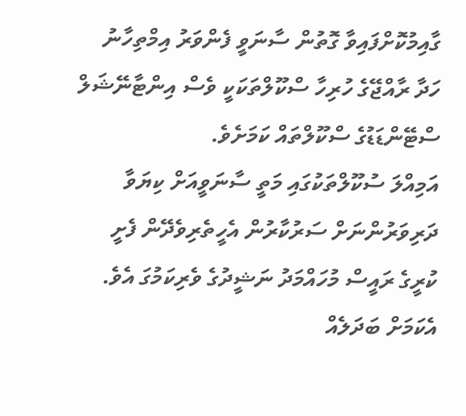ގާއިމުކޮށްފައިވާ ގޮތުން ސާނަވީ ފެންވަރު އިމްތިހާނު ހަދާ ރާއްޖޭގެ ހުރިހާ ސްކޫލްތަކަކީ ވެސް އިންޓާނޭޝަލް ސްޓޭންޑަޑުގެ ސްކޫލްތައް ކަމަށެވެ.
އަމިއްލަ ސުކޫލްތަކުގައި މަތީ ސާނަވީއަށް ކިޔަވާ ދަރިވަރުންނަށް ސަރުކާރުން އެހީތެރިވެދޭން ފެށީ ކުރީގެ ރައީސް މުހައްމަދު ނަޝީދުގެ ވެރިކަމުގަ އެވެ. އެކަމަށް ބަދަލެއް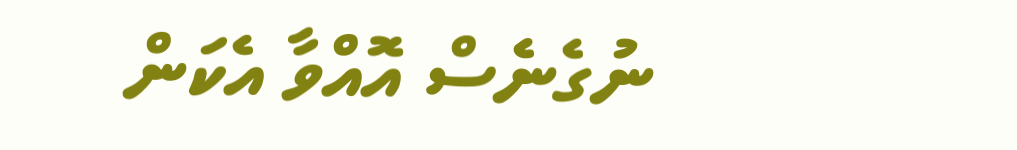ނުގެނެސް އޮއްވާ އެކަން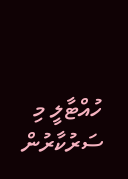ހުއްޓާލީ މި ސަރުކާރުން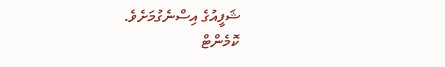ޝަފީއުގެ އިސްނެގުމަށެވެ.
ކޮމެންޓް